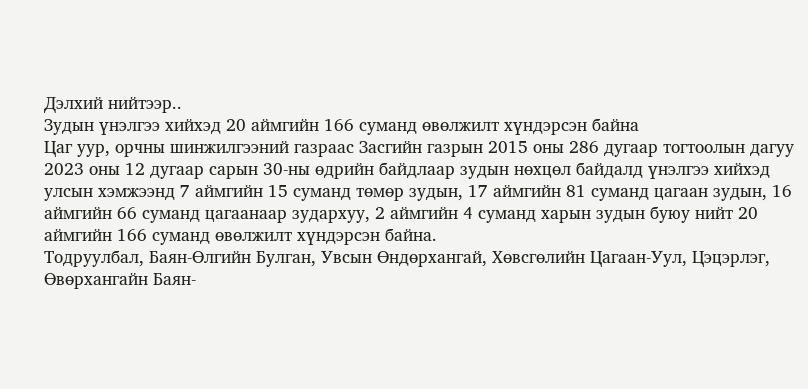Дэлхий нийтээр..
Зудын үнэлгээ хийхэд 20 аймгийн 166 суманд өвөлжилт хүндэрсэн байна
Цаг уур, орчны шинжилгээний газраас Засгийн газрын 2015 оны 286 дугаар тогтоолын дагуу 2023 оны 12 дугаар сарын 30-ны өдрийн байдлаар зудын нөхцөл байдалд үнэлгээ хийхэд улсын хэмжээнд 7 аймгийн 15 суманд төмөр зудын, 17 аймгийн 81 суманд цагаан зудын, 16 аймгийн 66 суманд цагаанаар зудархуу, 2 аймгийн 4 суманд харын зудын буюу нийт 20 аймгийн 166 суманд өвөлжилт хүндэрсэн байна.
Тодруулбал, Баян-Өлгийн Булган, Увсын Өндөрхангай, Хөвсгөлийн Цагаан-Уул, Цэцэрлэг, Өвөрхангайн Баян-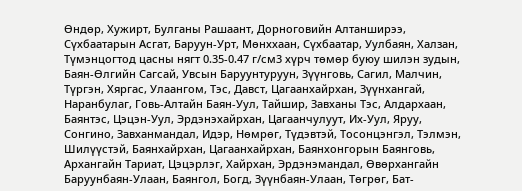Өндөр, Хужирт, Булганы Рашаант, Дорноговийн Алтанширээ, Сүхбаатарын Асгат, Баруун-Урт, Мөнххаан, Сүхбаатар, Уулбаян, Халзан, Түмэнцогтод цасны нягт 0.35-0.47 г/см3 хүрч төмөр буюу шилэн зудын, Баян-Өлгийн Сагсай, Увсын Баруунтуруун, Зүүнговь, Сагил, Малчин, Түргэн, Хяргас, Улаангом, Тэс, Давст, Цагаанхайрхан, Зүүнхангай, Наранбулаг, Говь-Алтайн Баян-Уул, Тайшир, Завханы Тэс, Алдархаан, Баянтэс, Цэцэн-Уул, Эрдэнэхайрхан, Цагаанчулуут, Их-Уул, Яруу, Сонгино, Завханмандал, Идэр, Нөмрөг, Түдэвтэй, Тосонцэнгэл, Тэлмэн, Шилүүстэй, Баянхайрхан, Цагаанхайрхан, Баянхонгорын Баянговь, Архангайн Тариат, Цэцэрлэг, Хайрхан, Эрдэнэмандал, Өвөрхангайн Баруунбаян-Улаан, Баянгол, Богд, Зүүнбаян-Улаан, Төгрөг, Бат-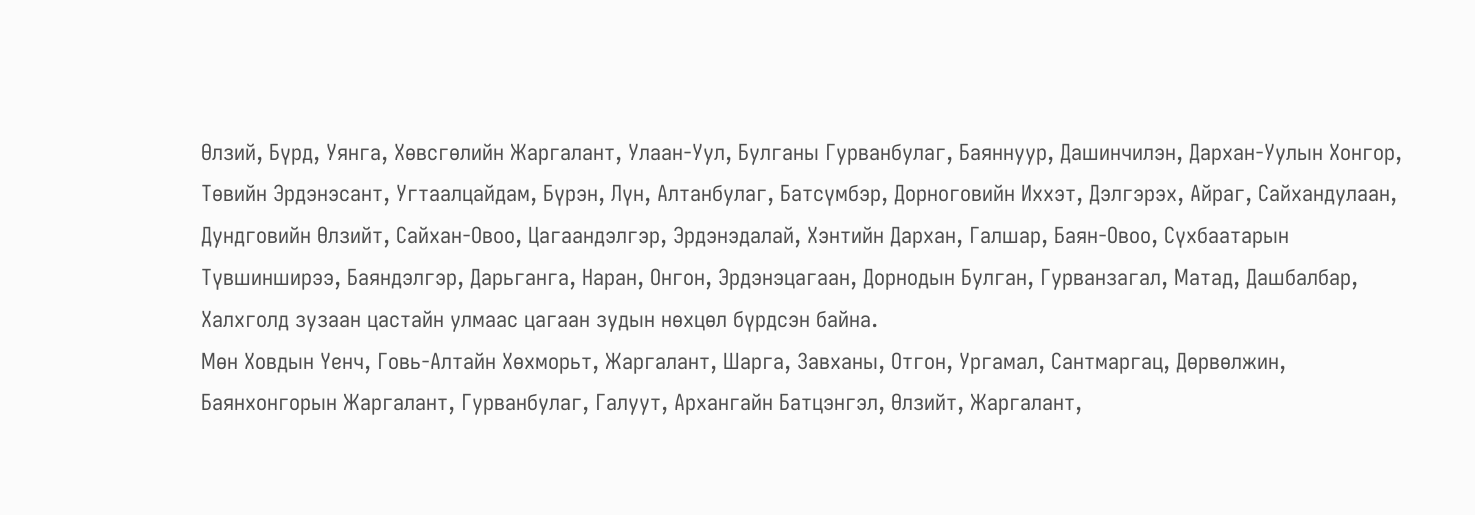Өлзий, Бүрд, Уянга, Хөвсгөлийн Жаргалант, Улаан-Уул, Булганы Гурванбулаг, Баяннуур, Дашинчилэн, Дархан-Уулын Хонгор, Төвийн Эрдэнэсант, Угтаалцайдам, Бүрэн, Лүн, Алтанбулаг, Батсүмбэр, Дорноговийн Иххэт, Дэлгэрэх, Айраг, Сайхандулаан, Дундговийн Өлзийт, Сайхан-Овоо, Цагаандэлгэр, Эрдэнэдалай, Хэнтийн Дархан, Галшар, Баян-Овоо, Сүхбаатарын Түвшинширээ, Баяндэлгэр, Дарьганга, Наран, Онгон, Эрдэнэцагаан, Дорнодын Булган, Гурванзагал, Матад, Дашбалбар, Халхголд зузаан цастайн улмаас цагаан зудын нөхцөл бүрдсэн байна.
Мөн Ховдын Үенч, Говь-Алтайн Хөхморьт, Жаргалант, Шарга, Завханы, Отгон, Ургамал, Сантмаргац, Дөрвөлжин, Баянхонгорын Жаргалант, Гурванбулаг, Галуут, Архангайн Батцэнгэл, Өлзийт, Жаргалант,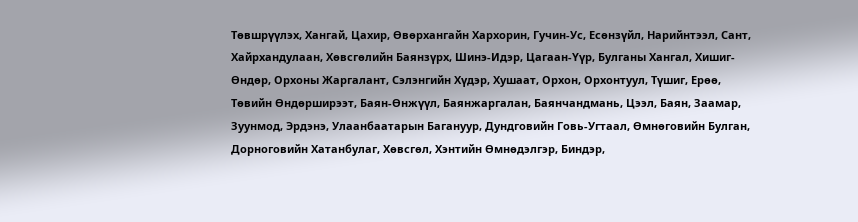Төвшрүүлэх, Хангай, Цахир, Өвөрхангайн Хархорин, Гучин-Ус, Есөнзүйл, Нарийнтээл, Сант, Хайрхандулаан, Хөвсгөлийн Баянзүрх, Шинэ-Идэр, Цагаан-Үүр, Булганы Хангал, Хишиг-Өндөр, Орхоны Жаргалант, Сэлэнгийн Хүдэр, Хушаат, Орхон, Орхонтуул, Түшиг, Ерөө, Төвийн Өндөрширээт, Баян-Өнжүүл, Баянжаргалан, Баянчандмань, Цээл, Баян, Заамар, Зуунмод, Эрдэнэ, Улаанбаатарын Багануур, Дундговийн Говь-Угтаал, Өмнөговийн Булган, Дорноговийн Хатанбулаг, Хөвсгөл, Хэнтийн Өмнөдэлгэр, Биндэр,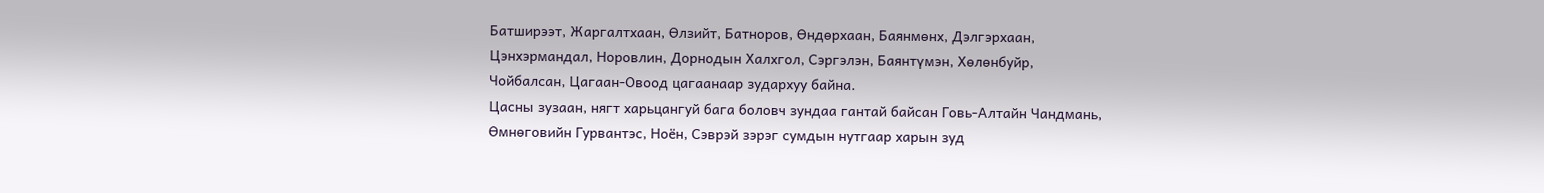Батширээт, Жаргалтхаан, Өлзийт, Батноров, Өндөрхаан, Баянмөнх, Дэлгэрхаан, Цэнхэрмандал, Норовлин, Дорнодын Халхгол, Сэргэлэн, Баянтүмэн, Хөлөнбуйр, Чойбалсан, Цагаан-Овоод цагаанаар зудархуу байна.
Цасны зузаан, нягт харьцангуй бага боловч зундаа гантай байсан Говь-Алтайн Чандмань, Өмнөговийн Гурвантэс, Ноён, Сэврэй зэрэг сумдын нутгаар харын зуд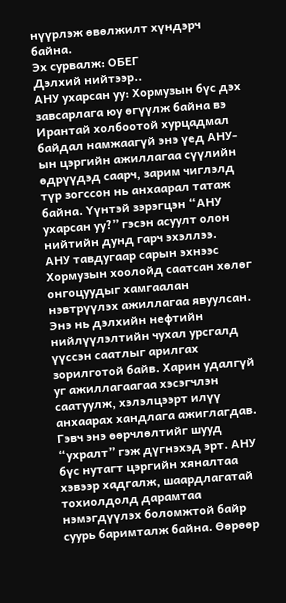нүүрлэж өвөлжилт хүндэрч байна.
Эх сурвалж: ОБЕГ
Дэлхий нийтээр..
АНУ ухарсан уу: Хормузын бүс дэх завсарлага юу өгүүлж байна вэ
Ирантай холбоотой хурцадмал байдал намжаагүй энэ үед АНУ-ын цэргийн ажиллагаа сүүлийн өдрүүдэд саарч, зарим чиглэлд түр зогссон нь анхаарал татаж байна. Үүнтэй зэрэгцэн “АНУ ухарсан уу?” гэсэн асуулт олон нийтийн дунд гарч эхэллээ.
АНУ тавдугаар сарын эхнээс Хормузын хоолойд саатсан хөлөг онгоцуудыг хамгаалан нэвтрүүлэх ажиллагаа явуулсан. Энэ нь дэлхийн нефтийн нийлүүлэлтийн чухал урсгалд үүссэн саатлыг арилгах зорилготой байв. Харин удалгүй уг ажиллагаагаа хэсэгчлэн саатуулж, хэлэлцээрт илүү анхаарах хандлага ажиглагдав.
Гэвч энэ өөрчлөлтийг шууд “ухралт” гэж дүгнэхэд эрт. АНУ бүс нутагт цэргийн хяналтаа хэвээр хадгалж, шаардлагатай тохиолдолд дарамтаа нэмэгдүүлэх боломжтой байр суурь баримталж байна. Өөрөөр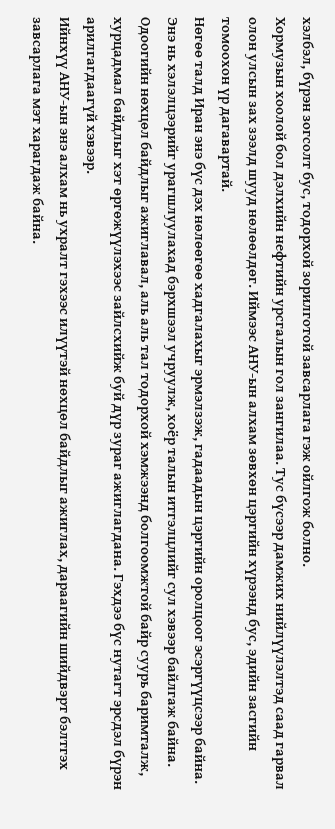хэлбэл, бүрэн зогсолт бус, тодорхой зорилготой завсарлага гэж ойлгож болно.
Хормузын хоолой бол дэлхийн нефтийн урсгалын гол зангилаа. Тус бүсээр дамжих нийлүүлэлтэд саад гарвал олон улсын зах зээлд шууд нөлөөлдөг. Иймээс АНУ-ын алхам зөвхөн цэргийн хүрээнд бус, эдийн засгийн томоохон үр дагавартай.
Нөгөө талд Иран энэ бүс дэх нөлөөгөө хадгалахыг эрмэлзэж, гадаадын цэргийн оролцоог эсэргүүцсээр байна. Энэ нь хэлэлцээрийг урагшлуулахад бэрхшээл учруулж, хоёр талын итгэлцлийг сул хэвээр байлгаж байна.
Одоогийн нөхцөл байдлыг ажиглавал, аль аль тал тодорхой хэмжээнд болгоомжтой байр суурь баримталж, хурцадмал байдлыг хэт өргөжүүлэхээс зайлсхийж буй дүр зураг ажиглагдана. Гэхдээ бүс нутагт эрсдэл бүрэн арилгагдаагүй хэвээр.
Ийнхүү АНУ-ын энэ алхам нь ухралт гэхээс илүүтэй нөхцөл байдлыг ажиглах, дараагийн шийдвэрт бэлтгэх завсарлага мэт харагдаж байна.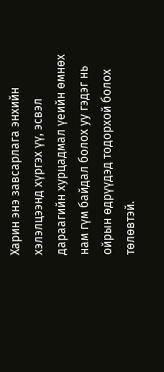Харин энэ завсарлага энхийн хэлэлцээнд хүргэх үү, эсвэл дараагийн хурцадмал үеийн өмнөх нам гүм байдал болох уу гэдэг нь ойрын өдрүүдэд тодорхой болох төлөвтэй.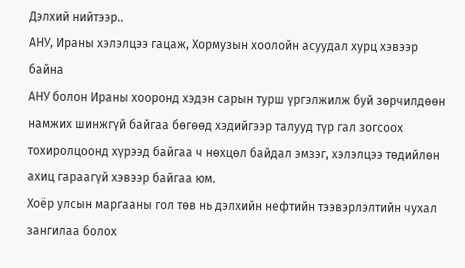Дэлхий нийтээр..
АНУ, Ираны хэлэлцээ гацаж, Хормузын хоолойн асуудал хурц хэвээр байна
АНУ болон Ираны хооронд хэдэн сарын турш үргэлжилж буй зөрчилдөөн намжих шинжгүй байгаа бөгөөд хэдийгээр талууд түр гал зогсоох тохиролцоонд хүрээд байгаа ч нөхцөл байдал эмзэг, хэлэлцээ төдийлөн ахиц гараагүй хэвээр байгаа юм.
Хоёр улсын маргааны гол төв нь дэлхийн нефтийн тээвэрлэлтийн чухал зангилаа болох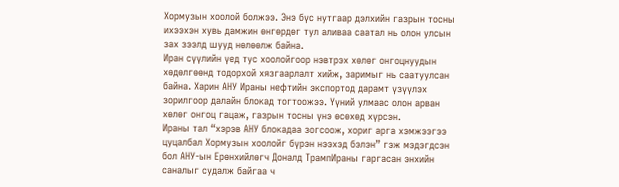Хормузын хоолой болжээ. Энэ бүс нутгаар дэлхийн газрын тосны ихээхэн хувь дамжин өнгөрдөг тул аливаа саатал нь олон улсын зах зээлд шууд нөлөөлж байна.
Иран сүүлийн үед тус хоолойгоор нэвтрэх хөлөг онгоцнуудын хөдөлгөөнд тодорхой хязгаарлалт хийж, заримыг нь саатуулсан байна. Харин АНУ Ираны нефтийн экспортод дарамт үзүүлэх зорилгоор далайн блокад тогтоожээ. Үүний улмаас олон арван хөлөг онгоц гацаж, газрын тосны үнэ өсөхөд хүрсэн.
Ираны тал “хэрэв АНУ блокадаа зогсоож, хориг арга хэмжээгээ цуцалбал Хормузын хоолойг бүрэн нээхэд бэлэн” гэж мэдэгдсэн бол АНУ-ын Ерөнхийлөгч Доналд ТрампИраны гаргасан энхийн саналыг судалж байгаа ч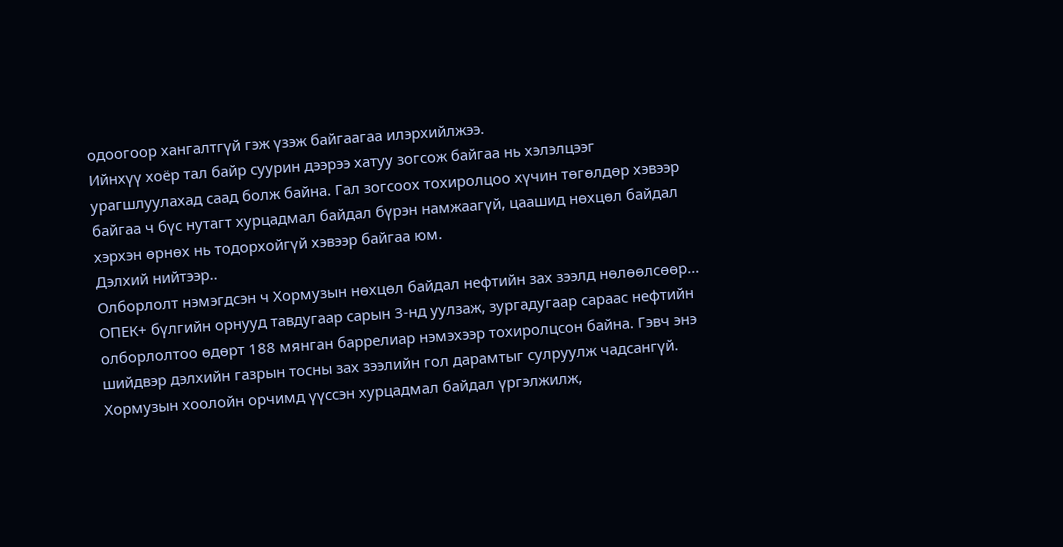одоогоор хангалтгүй гэж үзэж байгаагаа илэрхийлжээ.
Ийнхүү хоёр тал байр суурин дээрээ хатуу зогсож байгаа нь хэлэлцээг урагшлуулахад саад болж байна. Гал зогсоох тохиролцоо хүчин төгөлдөр хэвээр байгаа ч бүс нутагт хурцадмал байдал бүрэн намжаагүй, цаашид нөхцөл байдал хэрхэн өрнөх нь тодорхойгүй хэвээр байгаа юм.
Дэлхий нийтээр..
Олборлолт нэмэгдсэн ч Хормузын нөхцөл байдал нефтийн зах зээлд нөлөөлсөөр...
ОПЕК+ бүлгийн орнууд тавдугаар сарын 3-нд уулзаж, зургадугаар сараас нефтийн олборлолтоо өдөрт 188 мянган баррелиар нэмэхээр тохиролцсон байна. Гэвч энэ шийдвэр дэлхийн газрын тосны зах зээлийн гол дарамтыг сулруулж чадсангүй.
Хормузын хоолойн орчимд үүссэн хурцадмал байдал үргэлжилж,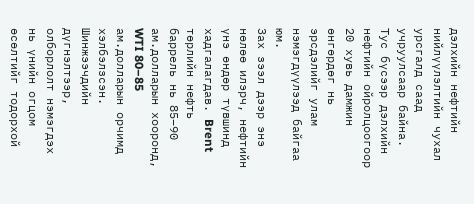дэлхийн нефтийн нийлүүлэлтийн чухал урсгалд саад учруулсаар байна. Тус бүсээр дэлхийн нефтийн ойролцоогоор 20 хувь дамжин өнгөрдөг нь эрсдэлийг улам нэмэгдүүлээд байгаа юм.
Зах зээл дээр энэ нөлөө илэрч, нефтийн үнэ өндөр түвшинд хадгалагдав. Brent төрлийн нефть баррель нь 85–90 ам.долларын хооронд, WTI 80–85 ам.долларын орчимд хэлбэлзсэн.
Шинжээчдийн дүгнэлтээр, олборлолт нэмэгдэх нь үнийн огцом өсөлтийг тодорхой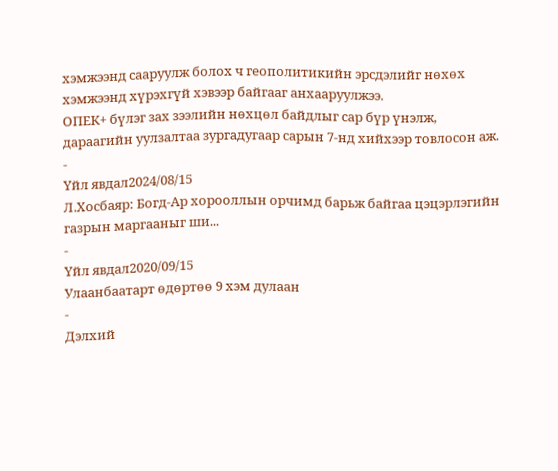хэмжээнд сааруулж болох ч геополитикийн эрсдэлийг нөхөх хэмжээнд хүрэхгүй хэвээр байгааг анхааруулжээ.
ОПЕК+ бүлэг зах зээлийн нөхцөл байдлыг сар бүр үнэлж, дараагийн уулзалтаа зургадугаар сарын 7-нд хийхээр товлосон аж.
-
Үйл явдал2024/08/15
Л.Хосбаяр: Богд-Ар хорооллын орчимд барьж байгаа цэцэрлэгийн газрын маргааныг ши...
-
Үйл явдал2020/09/15
Улаанбаатарт өдөртөө 9 хэм дулаан
-
Дэлхий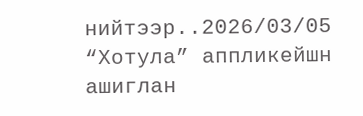нийтээр..2026/03/05
“Хотула” аппликейшн ашиглан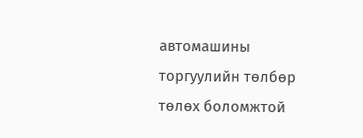автомашины торгуулийн төлбөр төлөх боломжтой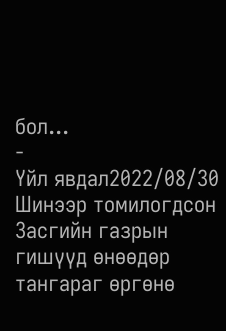бол...
-
Үйл явдал2022/08/30
Шинээр томилогдсон Засгийн газрын гишүүд өнөөдөр тангараг өргөнө